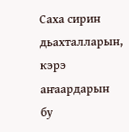Саха сирин дьахталларын, кэрэ аҥаардарын бу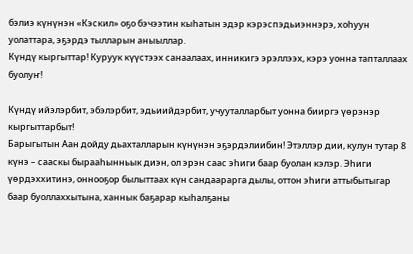бэлиэ күнүнэн «Кэскил» оҕо бэчээтин кыһатын эдэр кэрэспэдьиэннэрэ, хоһуун уолаттара, эҕэрдэ тылларын аныыллар.
Күндү кыргыттар! Куруук күүстээх санаалаах, инникигэ эрэллээх, кэрэ уонна тапталлаах буолуҥ!

Күндү ийэлэрбит, эбэлэрбит, эдьиийдэрбит, учууталларбыт уонна бииргэ үөрэнэр кыргыттарбыт!
Барыгытын Аан дойду дьахталларын күнүнэн эҕэрдэлиибин! Этэллэр дии, кулун тутар 8 күнэ – сааскы бырааһынньык диэн, ол эрэн саас эһиги баар буолан кэлэр. Эһиги үөрдэххитинэ, оннооҕор былыттаах күн сандаарарга дылы, оттон эһиги аттыбытыгар баар буоллаххытына, ханнык баҕарар кыһалҕаны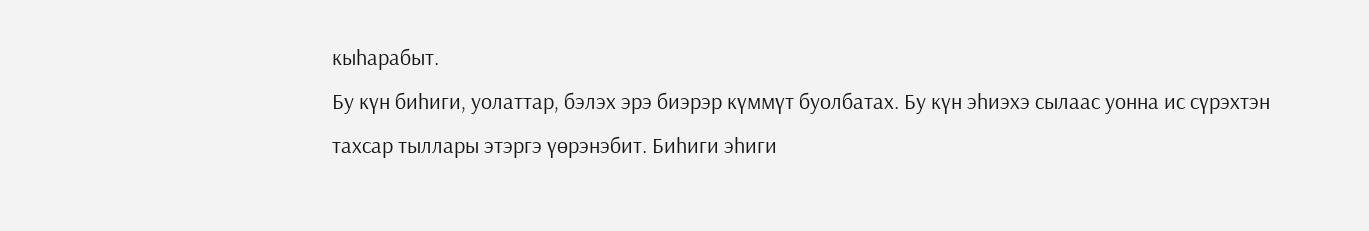кыһарабыт.
Бу күн биһиги, уолаттар, бэлэх эрэ биэрэр күммүт буолбатах. Бу күн эһиэхэ сылаас уонна ис сүрэхтэн тахсар тыллары этэргэ үөрэнэбит. Биһиги эһиги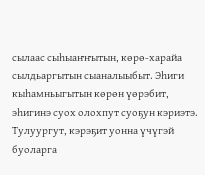сылаас сыһыаҥҥытын, көрө-харайа сылдьаргытын сыаналыыбыт. Эһиги кыһамньыгытын көрөн үөрэбит, эһигинэ суох олохпут суоҕун кэриэтэ.
Тулуургут, кэрэҕит уонна үчүгэй буоларга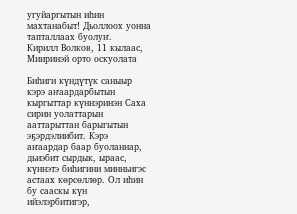угуйаргытын иһин махтанабыт! Дьоллоох уонна тапталлаах буолуҥ.
Кирилл Волков, 11 кылаас, Мииринэй орто оскуолата

Биһиги күндүтүк саныыр кэрэ аҥаардарбытын кыргыттар күннэринэн Саха сирин уолаттарын ааттарыттан барыгытын эҕэрдэлиибит. Кэрэ аҥаардар баар буоланнар, дьиэбит сырдык, ыраас, күннэтэ биһигини минньигэс астаах көрсөллөр. Ол иһин бу сааскы күн ийэлэрбитигэр,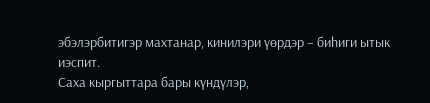эбэлэрбитигэр махтанар, кинилэри үөрдэр – биһиги ытык иэспит.
Саха кыргыттара бары күндүлэр,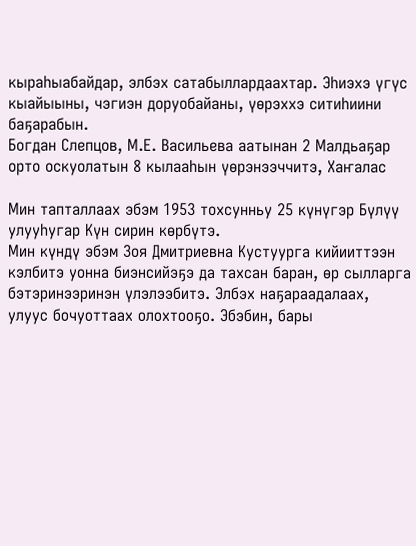кыраһыабайдар, элбэх сатабыллардаахтар. Эһиэхэ үгүс кыайыыны, чэгиэн доруобайаны, үөрэххэ ситиһиини баҕарабын.
Богдан Слепцов, М.Е. Васильева аатынан 2 Малдьаҕар орто оскуолатын 8 кылааһын үөрэнээччитэ, Хаҥалас

Мин тапталлаах эбэм 1953 тохсунньу 25 күнүгэр Бүлүү улууһугар Күн сирин көрбүтэ.
Мин күндү эбэм Зоя Дмитриевна Кустуурга кийииттээн кэлбитэ уонна биэнсийэҕэ да тахсан баран, өр сылларга бэтэринээринэн үлэлээбитэ. Элбэх наҕараадалаах, улуус бочуоттаах олохтооҕо. Эбэбин, бары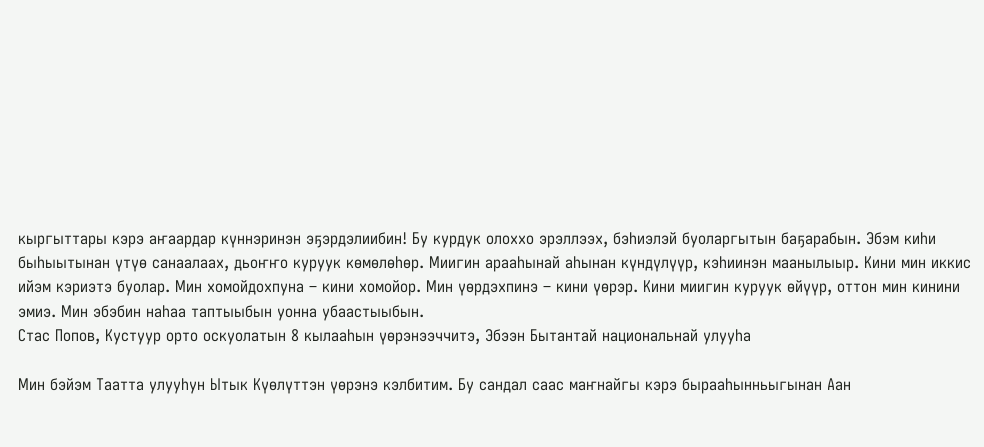кыргыттары кэрэ аҥаардар күннэринэн эҕэрдэлиибин! Бу курдук олоххо эрэллээх, бэһиэлэй буоларгытын баҕарабын. Эбэм киһи быһыытынан үтүө санаалаах, дьоҥҥо куруук көмөлөһөр. Миигин арааһынай аһынан күндүлүүр, кэһиинэн маанылыыр. Кини мин иккис ийэм кэриэтэ буолар. Мин хомойдохпуна – кини хомойор. Мин үөрдэхпинэ – кини үөрэр. Кини миигин куруук өйүүр, оттон мин кинини эмиэ. Мин эбэбин наһаа таптыыбын уонна убаастыыбын.
Стас Попов, Кустуур орто оскуолатын 8 кылааһын үөрэнээччитэ, Эбээн Бытантай национальнай улууһа

Мин бэйэм Таатта улууһун Ытык Күөлүттэн үөрэнэ кэлбитим. Бу сандал саас маҥнайгы кэрэ бырааһынньыгынан Аан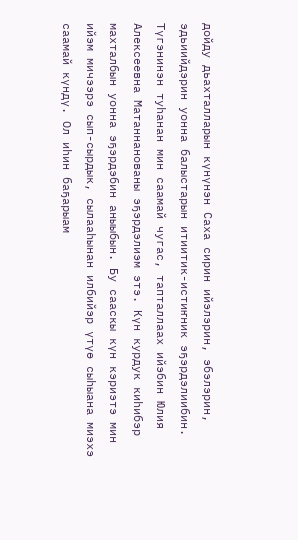дойду дьахталларын күнүнэн Саха сирин ийэлэрин, эбэлэрин, эдьиийдэрин уонна балыстарын итиитик-истиҥник эҕэрдэлиибин. Түгэнинэн туһанан мин саамай чугас, тапталлаах ийэбин Юлия Алексеевна Матаннанованы эҕэрдэлиэм этэ. Күн курдук киһибэр махталбын уонна эҕэрдэбин аныыбын. Бу сааскы күн кэриэтэ мин ийэм мичээрэ сып-сырдык, сылааһынан илбийэр үтүө сыһыана миэхэ саамай күндү. Ол иһин баҕарыам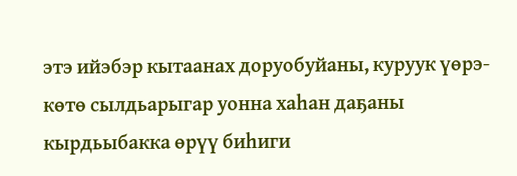этэ ийэбэр кытаанах доруобуйаны, куруук үөрэ-көтө сылдьарыгар уонна хаһан даҕаны кырдьыбакка өрүү биһиги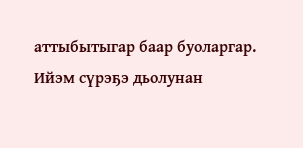аттыбытыгар баар буоларгар.
Ийэм сүрэҕэ дьолунан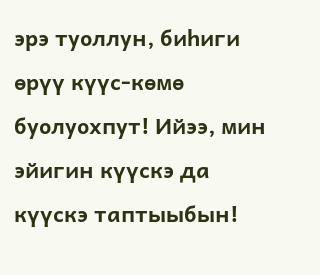эрэ туоллун, биһиги өрүү күүс-көмө буолуохпут! Ийээ, мин эйигин күүскэ да күүскэ таптыыбын!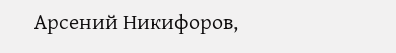Арсений Никифоров,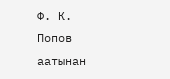Ф. К. Попов аатынан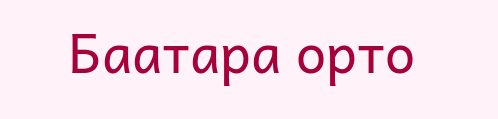Баатара орто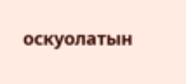оскуолатын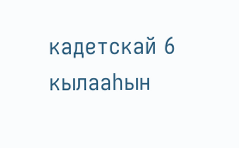кадетскай 6 кылааһын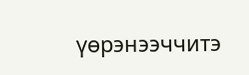үөрэнээччитэ